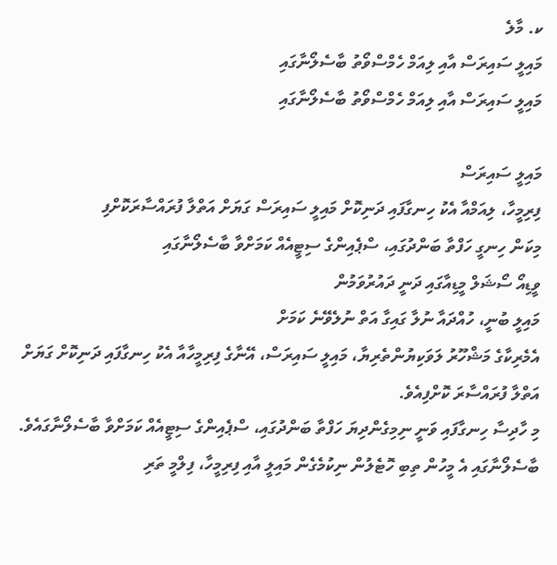ކ. މާލެ
މައިލީ ސައިރަސް އާއި ލިއަމް ހެމްސްވޯތު ބާސެލޯނާގައި
މައިލީ ސައިރަސް އާއި ލިއަމް ހެމްސްވޯތު ބާސެލޯނާގައި

މައިލީ ސައިރަސް
ފިރިމީހާ، ލިއަމްއާ އެކު ހިނގާފައި ދަނިކޮށް މައިލީ ސައިރަސް ގަޔަށް އަތްލާ ފުރައްސާރަކޮށްފި
މިކަން ހިނގީ ހަފްތާ ބަންދުގައި، ސްޕެއިންގެ ސިޓީއެއް ކަމަށްވާ ބާސެލޯނާގައި
ވީޑިއޯ ސޯޝަލް މީޑިއާގައި ދަނީ ދައުރުވަމުން
މައިލީ ބުނީ، ހުއްދައާ ނުލާ ގައިގާ އަތް ނުލެވޭނެ ކަމަށް
އެމެރިކާގެ މަޝްހޫރު ލަވަކިޔުންތެރިޔާ، މައިލީ ސައިރަސް، އޭނާގެ ފިރިމީހާއާ އެކު ހިނގާފައި ދަނިކޮށް ގަޔަށް އަތްލާ ފުރައްސާރަ ކޮށްފިއެވެ.
މި ހާދިސާ ހިނގާފައި ވަނީ ނިމިގެންދިޔަ ހަފްތާ ބަންދުގައި، ސްޕެއިންގެ ސިޓީއެއް ކަމަށްވާ ބާސެލޯނާގައެވެ.
ބާސެލޯނާގައި އެ މީހުން ތިބި ހޮޓެލުން ނިކުމެގެން މައިލީ އާއި ފިރިމީހާ، ފިލްމީ ތަރި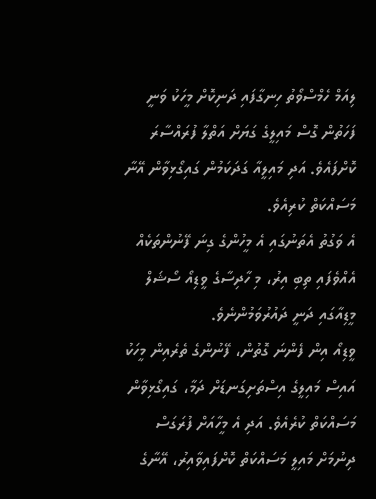ލިއަމް ހެމްސްވޯތު ހިނގާފައި ދަނިކޮށް މީހަކު ވަނީ ފަހަތުން ގޮސް މައިލީގެ ގަޔަށް އަތްލާ ފުރައްސާރަ ކޮށްފައެވެ. އަދި މައިލީއާ ގަދަކަމުން ގައިގޯޅިވާން އޭނާ މަސައްކަތް ކުރިއެވެ.
އެ ވަގުތު އެތަނުގައި އެ މީހުންގެ ގިނަ ފޭނުންތަކެއް އެއްވެފައި ތިބި އިރު، މި ހާދިސާގެ ވީޑިއޯ ސޯޝަލް މީޑިއާގައި ދަނީ ދައުރުވަމުންނެވެ.
ވީޑިއޯ އިން ފެންނަ ގޮތުން، ފޭނުންގެ ތެރެއިން މީހަކު އައިސް މައިލީގެ އިސްތަށިގަނޑަށް ދަމާ، ގައިގޯޅިވާން މަސައްކަތް ކުރެއެވެ. އަދި އެ މީހާއަށް ފުރަގަސް ދިނުމަށް މައިލީ މަސައްކަތް ކޮށްފައިވާއިރު، އޭނާގެ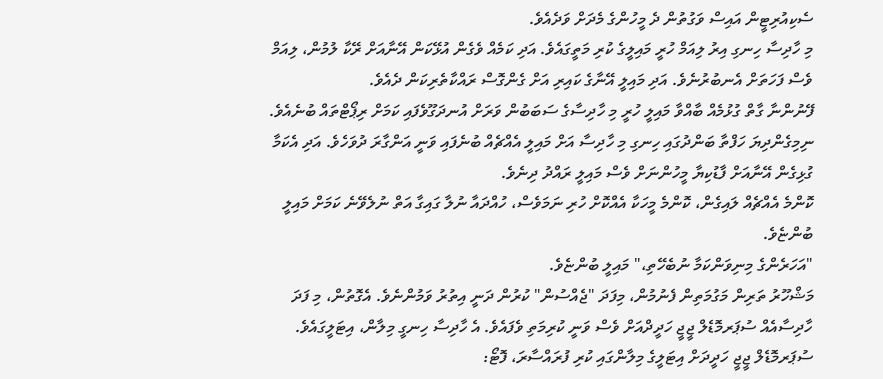ސެކިއުރިޓީން އައިސް ވަގުތުން ދެ މީހުންގެ މެދަށް ވަދެއެވެ.
މި ހާދިސާ ހިނގި އިރު ލިއަމް ހުރީ މައިލީގެ ކުރި މަތީގައެވެ. އަދި ކަމެއް ވެގެން އުޅޭކަން އޭނާއަށް ރޭކާ ލުމުން، ލިއަމް ވެސް ފަހަތަށް އެނބުރުނެވެ. އަދި މައިލީ އޭނާގެ ކައިރި އަށް ގެންގޮސް ރައްކާތެރިކަން ދެއެވެ.
ފޭނުންނާ ގާތް ގުޅުމެއް ބާއްވާ މައިލީ ހުރީ މި ހާދިސާގެ ސަބަބުން ވަރަށް އުނދަގޫވެފައި ކަމަށް ރިޕޯޓްތައް ބުނެއެވެ.
ނިމިގެންދިޔަ ހަފްތާ ބަންދުގައި ހިނގި މި ހާދިސާ އަށް މައިލީ އެއްޗެއް ބުނެފައި ވަނީ އަންގާރަ ދުވަހެވެ. އަދި އެކަމާ ގުޅިގެން އޭނާއަށް ފާޑުކިޔާ މީހުންނަށް ވެސް މައިލީ ރައްދު ދިނެވެ.
ކޮންމެ އެއްޗެއް ލައިގެން، ކޮންމެ މީހަކާ އެއްކޮށް ހުރި ނަމަވެސް، ހުއްދައާ ނުލާ ގައިގާ އަތް ނުލެވޭނެ ކަމަށް މައިލީ ބުންޏެވެ.
"އަހަރެންގެ މިނިވަންކަމާ ނުބެހޭތި،" މައިލީ ބުންޏެވެ.
މަޝްހޫރު ތަރިން މަގުމަތިން ފެނުމުން، މިފަދަ "ޖެއްސުން" ކުރުން ދަނީ އިތުރު ވަމުންނެވެ. އެގޮތުން، މި ފަދަ ހާދިސާއެއް ސުޕަރމޮޑެލް ޖީޖީ ހަދީދްއަށް ވެސް ވަނީ ކުރިމަތި ވެފައެވެ. އެ ހާދިސާ ހިނގީ މިލާން، އިޓަލީގައެވެ.
ސުޕަރމޮޑެލް ޖީޖީ ހަދީދަށް އިޓަލީގެ މިލާންގައި ކުރި ފުރައްސާރަ، ފޮޓޯ: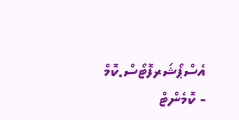އެސްޕޯޝަރފޮޓޯސް.ކޮމް
- ކޮމެންޓް